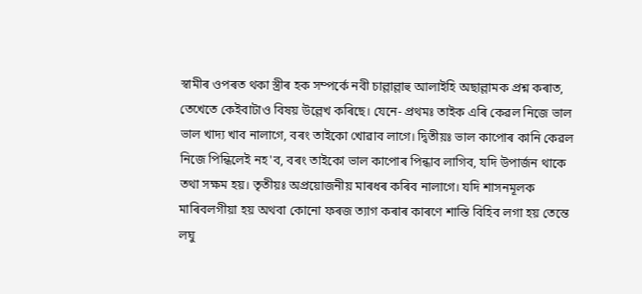স্বামীৰ ওপৰত থকা স্ত্ৰীৰ হক সম্পৰ্কে নবী চাল্লাল্লাহু আলাইহি অছাল্লামক প্ৰশ্ন কৰাত, তেখেতে কেইবাটাও বিষয় উল্লেখ কৰিছে। যেনে- প্ৰথমঃ তাইক এৰি কেৱল নিজে ভাল ভাল খাদ্য খাব নালাগে, বৰং তাইকো খোৱাব লাগে। দ্বিতীয়ঃ ভাল কাপোৰ কানি কেৱল নিজে পিন্ধিলেই নহ'ব, বৰং তাইকো ভাল কাপোৰ পিন্ধাব লাগিব, যদি উপাৰ্জন থাকে তথা সক্ষম হয়। তৃতীয়ঃ অপ্ৰয়োজনীয় মাৰধৰ কৰিব নালাগে। যদি শাসনমূলক মাৰিবলগীয়া হয় অথবা কোনো ফৰজ ত্যাগ কৰাৰ কাৰণে শাস্তি বিহিব লগা হয় তেন্তে লঘু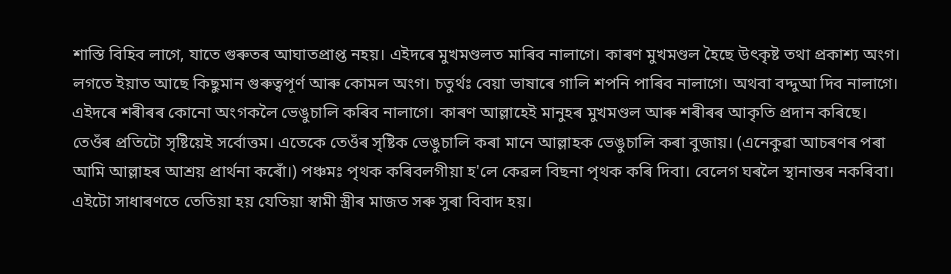শাস্তি বিহিব লাগে, যাতে গুৰুতৰ আঘাতপ্ৰাপ্ত নহয়। এইদৰে মুখমণ্ডলত মাৰিব নালাগে। কাৰণ মুখমণ্ডল হৈছে উৎকৃষ্ট তথা প্ৰকাশ্য অংগ। লগতে ইয়াত আছে কিছুমান গুৰুত্বপূৰ্ণ আৰু কোমল অংগ। চতুৰ্থঃ বেয়া ভাষাৰে গালি শপনি পাৰিব নালাগে। অথবা বদ্দুআ দিব নালাগে। এইদৰে শৰীৰৰ কোনো অংগকলৈ ভেঙুচালি কৰিব নালাগে। কাৰণ আল্লাহেই মানুহৰ মুখমণ্ডল আৰু শৰীৰৰ আকৃতি প্ৰদান কৰিছে। তেওঁৰ প্ৰতিটো সৃষ্টিয়েই সৰ্বোত্তম। এতেকে তেওঁৰ সৃষ্টিক ভেঙুচালি কৰা মানে আল্লাহক ভেঙুচালি কৰা বুজায়। (এনেকুৱা আচৰণৰ পৰা আমি আল্লাহৰ আশ্ৰয় প্ৰাৰ্থনা কৰোঁ।) পঞ্চমঃ পৃথক কৰিবলগীয়া হ'লে কেৱল বিছনা পৃথক কৰি দিবা। বেলেগ ঘৰলৈ স্থানান্তৰ নকৰিবা। এইটো সাধাৰণতে তেতিয়া হয় যেতিয়া স্বামী স্ত্ৰীৰ মাজত সৰু সুৰা বিবাদ হয়।